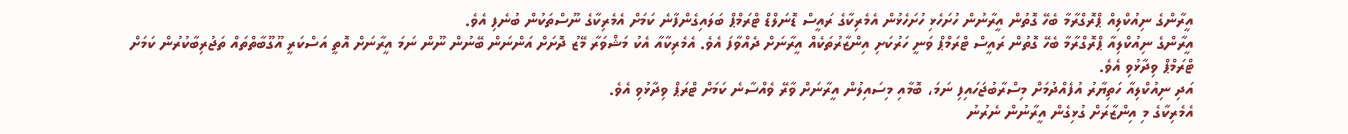އީރާންގެ ނިއުކްލިއް ޕްރޮގްރާމާ ބެހޭ ގޮތުން އީރާނުން ހުށަހެޅި ހުށަހެޅުން އެމެރިކާގެ ރައީސް ޑޮނަލްޑް ޓްރަމްޕް ބަލައިގެންފާނެ ކަމަށް އެމެރިކާގެ ނޫސްތަކުން ބުނެފި އެވެ.
އީރާންގެ ނިއުކްލިއާ ޕްރޮގްރާމާ ބެހޭ ގޮތުން ރައީސް ޓްރަމްޕް ވަނީ ހަރުކަށި އިންޒާރުތަކެއް އީރާނަށް ދެއްވާފަ އެވެ. އެމެރިކާއާ އެކު މަޝްވަރާ މޭޒު ދޮށަށް އަންނަން ބޭނުން ނޫން ނަމަ އީރާނަށް އޮތީ އަސްކަރީ އޫގޫބާތްތައް ތަޖުރިބާކުރުން ކަމަށް ޓްރަމްޕް ވިދާޅުވި އެވެ.
އަދި ނިއުކްލިއާ ހަތިޔާރު އުފެއްދުމަށް މިސްރާބުޖަހައިފި ނަމަ، ބޮމާއި މިސައިލުން އީރާނަށް ވާރޭ ވެއްސާނެ ކަމަށް ޓްރަޕް ވިދާޅުވި އެވެ.
އެމެރިކާގެ މި އިންޒާރަށް ގުޅިގެން އީރާނުން ނެރުނު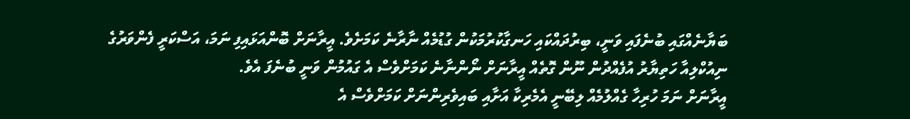ބަޔާނެއްގައި ބުނެފައި ވަނީ، ބިރުދައްކައި ހަނގާކުރުމަކުން ގުޑުމެއް ނާރާނެ ކަމަށެވެ. އީރާނަށް ބޮންއަޅައިފި ނަމަ، އަސްކަރީ ފެންވަރުގެ ނިއުކްލިއާ ހަތިޔާރު އުފެއްދުން ނޫން ގޮތެއް އީރާނަށް ނޯންނާނެ ކަމަށްވެސް އެ ގައުމުން ވަނީ ބުނެފަ އެވެ.
އީރާނަށް ނަމަ ހުރިހާ ގެއްލުމެއް ލިބޭނީ އެމެރިކާ އަށާއި ބައިވެރިންނަށް ކަމަށްވެސް އެ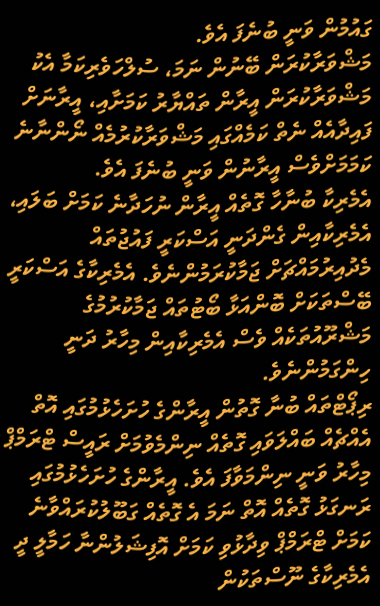ގައުމުން ވަނީ ބުނެފަ އެވެ.
މަޝްވަރާކުރަން ބޭނުން ނަމަ، ސުލްހަވެރިކަމާ އެކު މަޝްވަރާކުރަން އީރާން ތައްޔާރު ކަމަށާއި، އީރާނަށް ފައިދާއެއް ނެތް ކަމެއްގައި މަޝްވަރާކުރުމެއް ނޯންނާނެ ކަމަމަށްވެސް އީރާނުން ވަނީ ބުނެފަ އެވެ.
އެމެރިކާ ބުނާހާ ގޮތެއް އީރާން ނުހަދާނެ ކަމަށް ބަލައި، އެމެރިކާއިން ގެންދަނީ އަސްކަރީ ފައުޖުތައް މެދުއިރުމައްޗަށް ޖަމާކުރަމުންނެވެ. އެމެރިކާގެ އަސްކަރީ ބޭސްތަކަށް ބޮންއަޅާ ބޯޓުތައް ޖަމާކުރުމުގެ މަޝްރޫއުތަކެއް ވެސް އެމެރިކާއިން މިހާރު ދަނީ ހިންގަމުންނެވެ.
ރިޕޯޓްތައް ބުނާ ގޮތުން އީރާންގެ ހުށަހެޅުމުގައި އޮތް އެއްޗެއް ބައްލަވައި ގޮތެއް ނިންމެވުމަށް ރައީސް ޓްރަމްޕް މިހާރު ވަނީ ނިންމަވާފަ އެވެ. އީރާންގެ ހުށަހެޅުމުގައި ރަނގަޅު ގޮތެއް އޮތް ނަމަ އެ ގޮތެއް ގަބޫލުކުރައްވާނެ ކަމަށް ޓްރަމްޕް ވިދާޅުވި ކަމަށް އޮފިޝަލުންނާ ހަމާލީ ދީ އެމެރިކާގެ ނޫސްތަކުން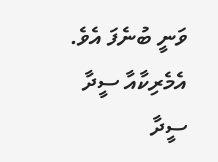ވަނީ ބުނެފަ އެވެ.
އެމެރިކާއާ ސީދާ ސީދާ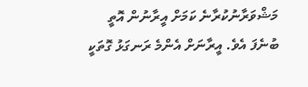މަޝްވަރާނުކުރާނެ ކަމަށް އީރާނުން އޮތީ ބުނެފަ އެވެ. އީރާނަށް އެންމެ ރަނގަޅު ގޮތަކީ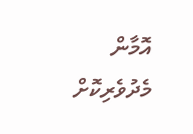އޮމާން މެދުވެރިކޮށް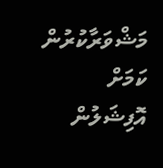މަޝްވަރާކުރުން ކަމަށް އޮފިޝަލުން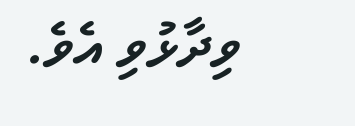ވިދާޅުވި އެވެ.